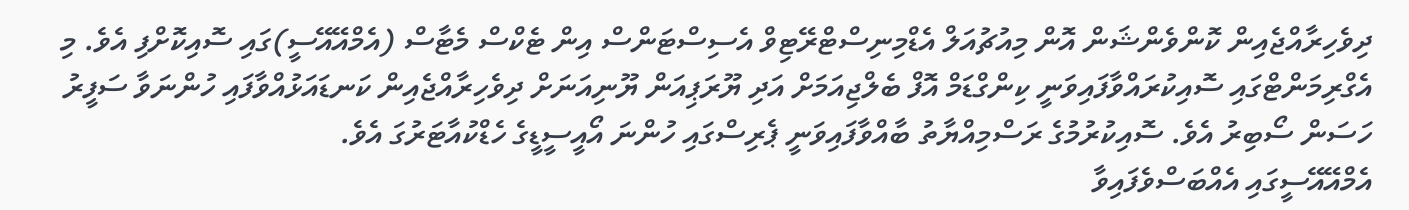ދިވެހިރާއްޖެއިން ކޮންވެންޝަން އޮން މިއުޗުއަލް އެޑްމިނިސްޓްރޭޓިވް އެސިސްޓަންސް އިން ޓެކްސް މެޓާސް (އެމްއޭއޭސީ)ގައި ސޮއިކޮށްފި އެވެ. މި އެގްރިމަންޓްގައި ސޮއިކުރައްވާފައިވަނީ ކިންގްޑަމް އޮފް ބެލްޖިއަމަށް އަދި ޔޫރަޕިއަން ޔޫނިއަނަށް ދިވެހިރާއްޖެއިން ކަނޑައަޅުއްވާފައި ހުންނަވާ ސަފީރު ހަސަން ސޯބިރު އެވެ. ސޮއިކުރުމުގެ ރަސްމިއްޔާތު ބާއްވާފައިވަނީ ޕެރިސްގައި ހުންނަ އޯއީސީޑީގެ ހެޑްކުއާޓަރުގަ އެވެ.
އެމްއޭއޭސީގައި އެއްބަސްވެފައިވާ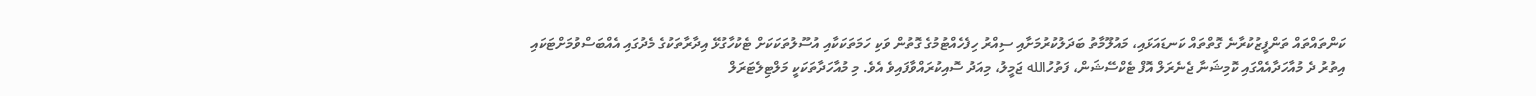ކަންތައްތައް ތަންފީޒުކުރާނެ ގޮތްތައް ކަނޑައަޅައި، މައުލޫމާތު ބަދަލުކުރުމަށާއި ސިއްރު ހިފެހެއްޓުމުގެ ގޮތުން ވަކި ހަމަތަކަކާއި އުސޫލުތަކަކަށް ޓެކުހާގުޅޭ އިދާރާތަކުގެ މެދުގައި އެއްބަސްވުމަށްޓަކައި އިތުރު ދެ މުއާހަދާއެއްގައި ކޮމިޝަނާ ޖެނެރަލް އޮފް ޓެކްސޭޝަން، ފަތުހުالله ޖަމީލު، މިއަދު ސޮއިކުރައްވާފައިވެ އެވެ. މި މުއާހަދާތަކަކީ މަލްޓިލެޓަރަލް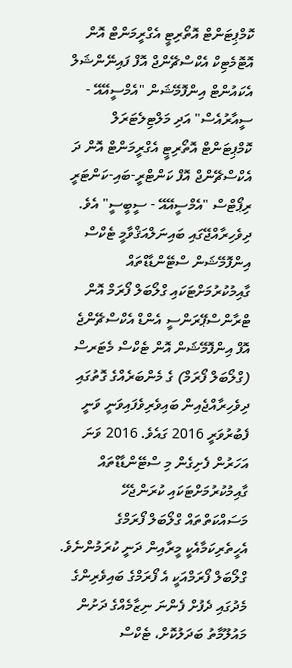ކޮމްޕިޓަންޓް އޮތޯރިޓީ އެގްރީމަންޓް އޮން އޮޓޮމެޓިކް އެކްސްޗޭންޖް އޮފް ފައިނޭންޝަލް އެކައުންޓް އިންފޮމޭޝަން "އެމްސީއޭއޭ - ސީއާރުއެސް" އަދި މަލްޓިލެޓަރަލް ކޮމްޕިޓަންޓް އޮތޯރިޓީ އެގްރީމަންޓް އޮން ދަ އެކްސްޗޭންޖް އޮފް ކަންޓްރީ-ބައި-ކަންޓަރީ ރިޕޯޓްސް "އެމްސީއޭއޭ - ސީބީސީ" އެވެ.
ދިވެހިރާއްޖޭގައި ބައިނަލްއަޤްވާމީ ޓެކްސް އިންފޮމޭޝަން ސްޓޭންޑާޑްތައް ގާއިމުކުރުމަށްޓަކައި ގްލޯބަލް ފޯރަމް އޮން ޓްރާންސްޕޭރަންސީ އެންޑް އެކްސްޗޭންޖެ އޮފް އިންފޮމޭޝަން އޮން ޓެކްސް މެޓަރސް (ގްލޯބަލް ފޯރަމް) ގެ މެންބަރެއްގެ ގޮތުގައި ދިވެހިރާއްޖެއިން ބައިވެރިވެފައިވަނީ ވަނީ ފެބުރުވަރީ 2016 ގައެވެ. 2016 ވަނަ އަހަރުން ފެށިގެން މި ސްޓޭންޑާޑްތައް ގާއިމުކުރުމަށްޓަކައި ކުރަންޖެހޭ މަސައްކަތްތައް ގްލޯބަލް ފޯރަމްގެ އެހީތެރިކަމާއެކީ މީރާއިން ދަނީ ކުރަމުންނެވެ. ގްލޯބަލް ފޯރަމްއަކީ އެ ފޯރަމްގެ ބައިވެރިންގެ މެދުގައި ދެފުށް ފެންނަ ނިޒާމެއްގެ ދަށުން މައުލޫމާތު ބަދަލުކޮށް، ޓެކްސް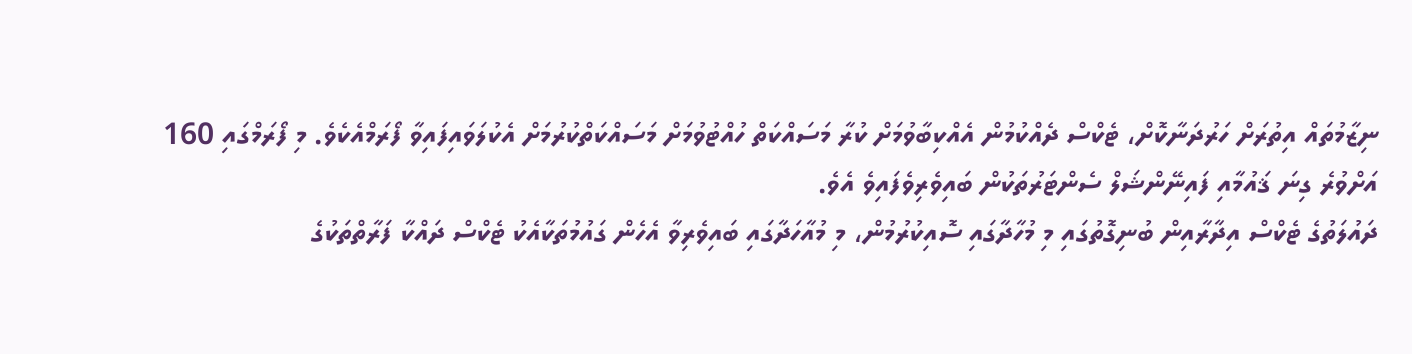ނިޒާމުތައް އިތުރަށް ހަރުދަނާކޮށް، ޓެކްސް ދެއްކުމުން އެއްކިބާވުމަށް ކުރާ މަސައްކަތް ހުއްޓުވުމަށް މަސައްކަތްކުރުމަށް އެކުލަވައިފައިވާ ފޯރަމްއެކެވެ. މި ފޯރަމްގައި 160 އަށްވުރެ ގިނަ ޤައުމާއި ފައިނޭންޝަލް ސެންޓަރުތަކުން ބައިވެރިވެފައިވެ އެވެ.
ދައުލަތުގެ ޓެކްސް އިދާރާއިން ބުނިގޮތުގައި މި މުހާދާގައި ސޮއިކުރުމުން، މި މުއާހަދާގައި ބައިވެރިވާ އެހެން ގައުމުތަކާއެކު ޓެކްސް ދައްކާ ފަރާތްތަކުގެ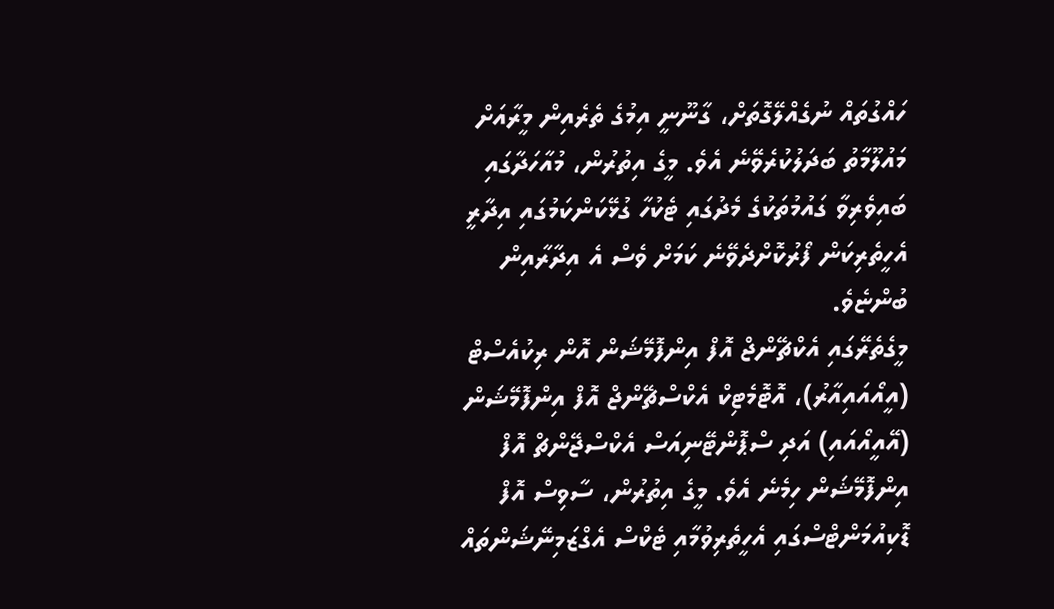ހައްގުތައް ނުގެއްލޭގޮތަށް، ގާނޫނީ އިމުގެ ތެރެއިން މީރާއަށް މައުލޫމާތު ބަދަލުކުރެވޭނެ އެވެ. މީގެ އިތުރުން، މުއާހަދާގައި ބައިވެރިވާ ގައުމުތަކުގެ މެދުގައި ޓެކުހާ ގުޅޭކަންކަމުގައި އިދާރީ އެހީތެރިކަން ފޯރުކޮށްދެވޭނެ ކަމަށް ވެސް އެ އިދާރާއިން ބުންޏެވެ.
މީގެތެރޭގައި އެކްޗޭންޖް އޮފް އިންފޮމޭޝަން އޮން ރިކުއެސްޓް (އީއޯއައިއާރު)، އޮޓޮމެޓިކް އެކްސްޗޭންޖް އޮފް އިންފޮމޭޝަން (އޭއީއޯއައި) އަދި ސްޕޮންޓޭނިއަސް އެކްސްޖޭންޗް އޮފް އިންފޮމޭޝަން ހިމެނެ އެވެ. މީގެ އިތުރުން، ސާވިސް އޮފް ޑޮކިއުމަންޓްސްގައި އެހީތެރިވުމާއި ޓެކްސް އެގްޒަމިނޭޝަންތައް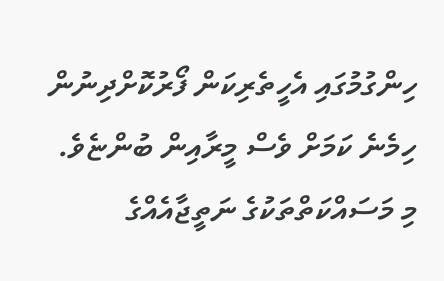ހިންގުމުގައި އެހީތެރިކަން ފޯރުކޮށްދިނުން ހިމެނެ ކަމަށް ވެސް މީރާއިން ބުންޏެވެ. މި މަސައްކަތްތަކުގެ ނަތީޖާއެއްގެ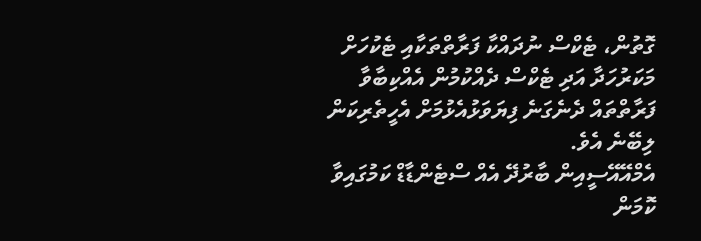ގޮތުން، ޓެކްސް ނުދައްކާ ފަރާތްތަކާއި ޓެކުހަށް މަކަރުހަދާ އަދި ޓެކްސް ދެއްކުމުން އެއްކިބާވާ ފަރާތްތައް ދެނެގަނެ ފިޔަވަޅުއެޅުމަށް އެހީތެރިކަން ލިބޭނެ އެވެ.
އެމްއޭއޭސީއިން ބާރުދޭ އެއް ސްޓެންޑާޑް ކަމުގައިވާ ކޮމަން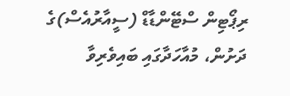ރިޕޯޓިން ސްޓޭންޑާޑް (ސީއާރުއެސް)ގެ ދަށުން، މުއާހަދާގައި ބައިވެރިވާ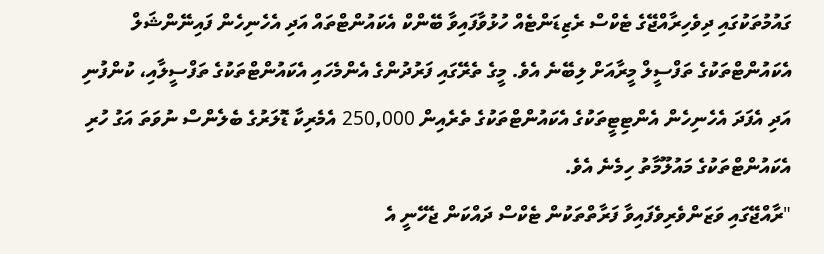ގައުމުތަކުގައި ދިވެހިރާއްޖޭގެ ޓެކްސް ރެޒިޑަންޓެއް ހުޅުވާފައިވާ ބޭންކް އެކައުންޓްތައް އަދި އެހެނިހެން ފައިނޭންޝަލް އެކައުންޓްތަކުގެ ތަފްސީލް މީރާއަށް ލިބޭނެ އެވެ. މީގެ ތެރޭގައި ފަރުދުންގެ އެންމެހައި އެކައުންޓްތަކުގެ ތަފްސީލާއި، ކުންފުނި އަދި އެފަދަ އެހެނިހެން އެންޓިޓީތަކުގެ އެކައުންޓްތަކުގެ ތެރެއިން 250,000 އެމެރިކާ ޑޮލަރުގެ ބެލެންސް ނުވަތަ އަގު ހުރި އެކައުންޓްތަކުގެ މައުލޫމާތު ހިމެނެ އެވެ.
"ރާއްޖޭގައި ވަޒަންވެރިވެފައިވާ ފަރާތްތަކުން ޓެކްސް ދައްކަން ޖެހޭނީ އެ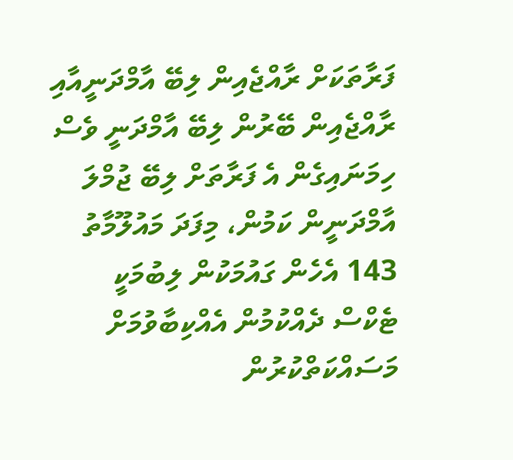ފަރާތަކަށް ރާއްޖެއިން ލިބޭ އާމްދަނީއާއި ރާއްޖެއިން ބޭރުން ލިބޭ އާމްދަނީ ވެސް ހިމަނައިގެން އެ ފަރާތަށް ލިބޭ ޖުމްލަ އާމްދަނީން ކަމުން، މިފަދަ މައުލޫމާތު 143 އެހެން ގައުމަކުން ލިބުމަކީ ޓެކްސް ދެއްކުމުން އެއްކިބާވުމަށް މަސައްކަތްކުރުން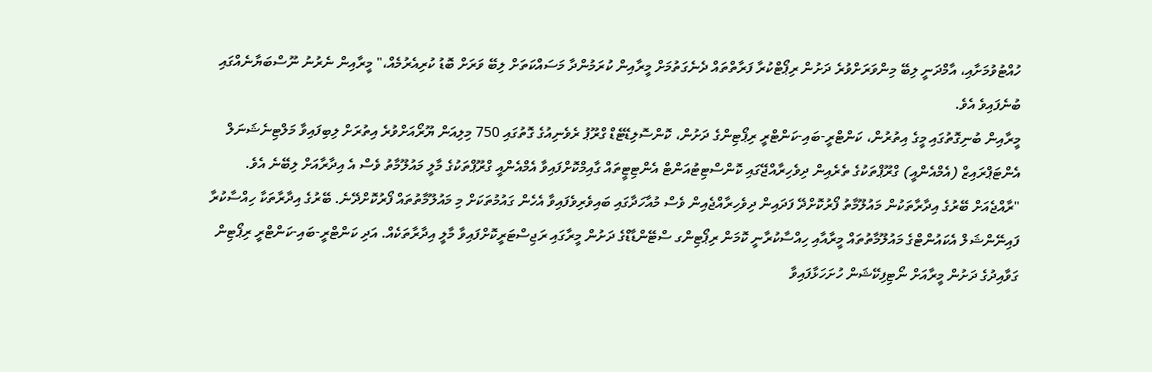ހުއްޓުވުމަށާއި، އާމްދަނީ ލިބޭ މިންވަރަށްވުރެ ދަށުން ރިޕޯޓްކުރާ ފަރާތްތައް ދެނެގަތުމަށް މީރާއިން ކުރަމުންދާ މަސައްކަތަށް ލިބޭ ވަރަށް ބޮޑު ކުރިއެރުމެއް،" މީރާއިން ނެރުނު ނޫސްބަޔާނެއްގައި ބުނެފައިވެ އެވެ.
މީރާއިން ބުނިގޮތުގައި މީގެ އިތުރުން، ކަންޓްރީ-ބައި-ކަންޓްރީ ރިޕޯޓިންގެ ދަށުން، ކޮންސޮލިޑޭޓެޑް ގްރޫޕު ރެވެނިއުގެ ގޮތުގައި 750 މިލިއަން ޔޫރޯއަށްވުރެ އިތުރަށް ލިބިފައިވާ މަލްޓިނެޝަނަލް އެންޓަޕްރައިޒް (އެމްއެންއީ) ގްރޫޕްތަކުގެ ތެރެއިން ދިވެހިރާއްޖޭގައި ކޮންސްޓިޓުއަންޓް އެންޓިޓީތައް ގާއިމްކޮށްފައިވާ އެމްއެންއީ ގްރޫޕްތަކުގެ މާލީ މައުލޫމާތު ވެސް އެ އިދާރާއަށް ލިބޭނެ އެވެ.
"ރާއްޖެއަށް ބޭރުގެ އިދާރާތަކުން މައުލޫމާތު ފޯރުކޮށްދޭ ފަދައިން ދިވެހިރާއްޖެއިން ވެސް މުއާހަދާގައި ބައިވެރިވެފައިވާ އެހެން ގައުމުތަކަށް މި މައުލޫމާތުތައް ފޯރުކޮށްދޭނެ. ބޭރުގެ އިދާރާތަކާ ހިއްސާކުރާ ފައިނޭންޝަލް އެކައުންޓްގެ މައުލޫމާތުތައް މީރާއާއި ހިއްސާކުރާނީ ކޮމަން ރިޕޯޓިންގ ސްޓޭންޑާޑްގެ ދަށުން މީރާގައި ރަޖިސްޓަރީކޮށްފައިވާ މާލީ އިދާރާތަކެއް. އަދި ކަންޓްރީ-ބައި-ކަންޓްރީ ރިޕޯޓިން ގަވާއިދުގެ ދަށުން މީރާއަށް ނޯޓިފިކޭޝަން ހުށަހަޅާފައިވާ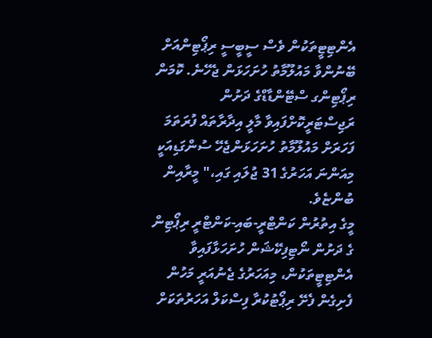އެންޓިޓީތަކުން ވެސް ސީބީސީ ރިޕޯޓިންއަށް ބޭނުންވާ މައުލޫމާތު ހުށަހަޅަން ޖެހޭނެ. ކޮމަން ރިޕޯޓިންގ ސްޓޭންޑާޑްގެ ދަށުން ރަޖިސްޓަރީކޮށްފައިވާ މާލީ އިދާރާތައް ފުރަތަމަ ފަހަރަށް މައުލޫމާތު ހުށަހަޅަންޖެހޭ ސުންގަޑިއަކީ މިއަންނަ އަހަރުގެ 31 ޖުލައި ގައި،" މީރާއިން ބުންޏެވެ.
މީގެ އިތުރުން ކަންޓްރީ-ބައި-ކަންޓްރީ ރިޕޯޓިން ގެ ދަށުން ނޯޓިފިކޭޝަން ހުށަހަޅާފައިވާ އެންޓިޓީތަކުން، މިއަހަރުގެ ޖެނުއަރީ މަހުން ފެށިގެން ފެށޭ ރިޕޯޓުކުރާ ފިސްކަލް އަހަރުތަކަށް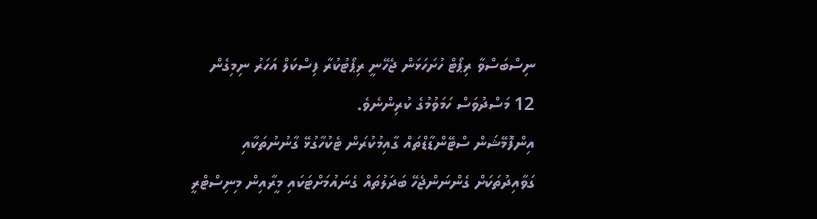ނިސްބަސްވާ ރިޕޯޓް ހުށަހަޅަން ޖެހޭނީ ރިޕޯޓުކުރާ ފިސްކަލް އަހަރު ނިމިގެން 12 މަސްދުވަސް ހަމަވުމުގެ ކުރިންނެވެ.
އިންފޮމޭޝަން ސްޓޭންޑާޑްތައް ގާއިމުކުރަން ޓެކުހާގުޅޭ ގާނުނުތަކާއި ގަވާއިދުތަކަށް ގެންނަންޖެހޭ ބަދަލުތައް ގެނައުމަށްޓަކައި މީރާއިން މިނިސްޓްރީ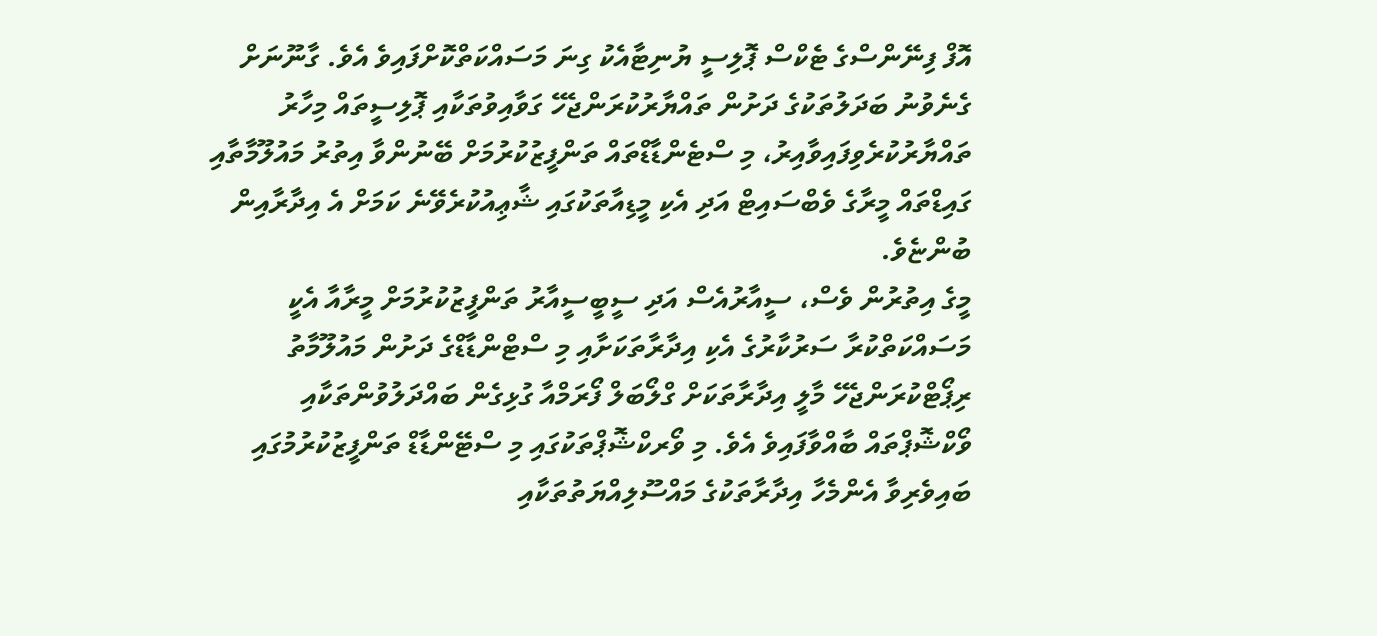އޮފް ފިނޭންސްގެ ޓެކްސް ޕޮލިސީ ޔުނިޓާއެކު ގިނަ މަސައްކަތްކޮށްފައިވެ އެވެ. ގާނޫނަށް ގެނެވުނު ބަދަލުތަކުގެ ދަށުން ތައްޔާރުކުރަންޖެހޭ ގަވާއިވުތަކާއި ޕޮލިސީތައް މިހާރު ތައްޔާރުކުރެވިފައިވާއިރު، މި ސްޓެންޑާޑްތައް ތަންފީޒުކުރުމަށް ބޭނުންވާ އިތުރު މައުލޫމާތާއި ގައިޑްތައް މީރާގެ ވެބްސައިޓް އަދި އެކި މީޑިއާތަކުގައި ޝާޢިއުކުރެވޭނެ ކަމަށް އެ އިދާރާއިން ބުންޏެވެ.
މީގެ އިތުރުން ވެސް، ސީއާރުއެސް އަދި ސީބީސީއާރު ތަންފީޒުކުރުމަށް މީރާއާ އެކީ މަސައްކަތްކުރާ ސަރުކާރުގެ އެކި އިދާރާތަކަށާއި މި ސްޓްންޑާޑްގެ ދަށުން މައުލޫމާތު ރިޕޯޓްކުރަންޖެހޭ މާލީ އިދާރާތަކަށް ގްލޯބަލް ފޯރަމްއާ ގުޅިގެން ބައްދަލުވުންތަކާއި ވޯކްޝޮޕްތައް ބާއްވާފައިވެ އެވެ. މި ވޯރކްޝޮޕްތަކުގައި މި ސްޓޭންޑާޑް ތަންފީޒުކުރުމުގައި ބައިވެރިވާ އެންމެހާ އިދާރާތަކުގެ މައްސޫލިއްޔަތުތަކާއި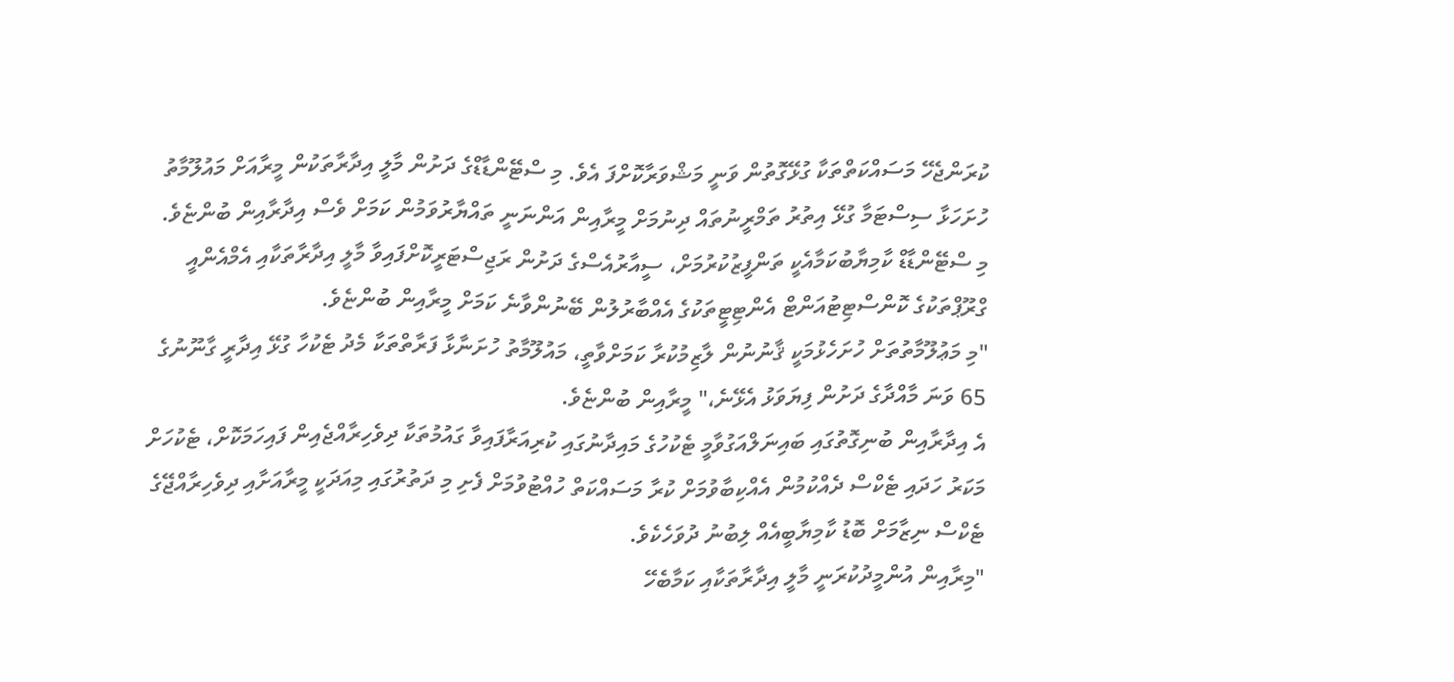ކުރަންޖެހޭ މަސައްކަތްތަކާ ގުޅޭގޮތުން ވަނީ މަޝްވަރާކޮށްފަ އެވެ. މި ސްޓޭންޑާޑްގެ ދަށުން މާލީ އިދާރާތަކުން މީރާއަށް މައުލޫމާތު ހުށަހަޅާ ސިސްޓަމާ ގުޅޭ އިތުރު ތަމްރީނުތައް ދިނުމަށް މީރާއިން އަންނަނީ ތައްޔާރުވަމުން ކަމަށް ވެސް އިދާރާއިން ބުންޏެވެ.
މި ސްޓޭންޑާޑް ކާމިޔާބުކަމާއެކީ ތަންފީޒުކުރުމަށް، ސީއާރުއެސްގެ ދަށުން ރަޖިސްޓަރީކޮށްފައިވާ މާލީ އިދާރާތަކާއި އެމްއެންއީ ގްރޫޕްތަކުގެ ކޮންސްޓިޓުއަންޓް އެންޓިޓީތަކުގެ އެއްބާރުލުން ބޭނުންވާނެ ކަމަށް މީރާއިން ބުންޏެވެ.
"މި މަޢުލޫމާތުތަށް ހުށަހެޅުމަކީ ޤާނުނުން ލާޒިމުކުރާ ކަމަށްވާތީ، މައުލޫމާތު ހުށަނާޅާ ފަރާތްތަކާ މެދު ޓެކުހާ ގުޅޭ އިދާރީ ގާނޫނުގެ 65 ވަނަ މާއްދާގެ ދަށުން ފިޔަވަޅު އެޅޭނެ،" މީރާއިން ބުންޏެވެ.
އެ އިދާރާއިން ބުނިގޮތުގައި ބައިނަލްއަގުވާމީ ޓެކުހުގެ މައިދާނުގައި ކުރިއަރާފައިވާ ގައުމުތަކާ ދިވެހިރާއްޖެއިން ފައިހަމަކޮށް، ޓެކުހަށް މަކަރު ހަދައި ޓެކްސް ދެއްކުމުން އެއްކިބާވުމަށް ކުރާ މަސައްކަތް ހުއްޓުވުމަށް ފެށި މި ދަތުރުގައި މިއަދަކީ މީރާއަށާއި ދިވެހިރާއްޖޭގެ ޓެކްސް ނިޒާމަށް ބޮޑު ކާމިޔާބީއެއް ލިބުނު ދުވަހެކެވެ.
"މިރާއިން އުންމީދުކުރަނީ މާލީ އިދާރާތަކާއި ކަމާބެހޭ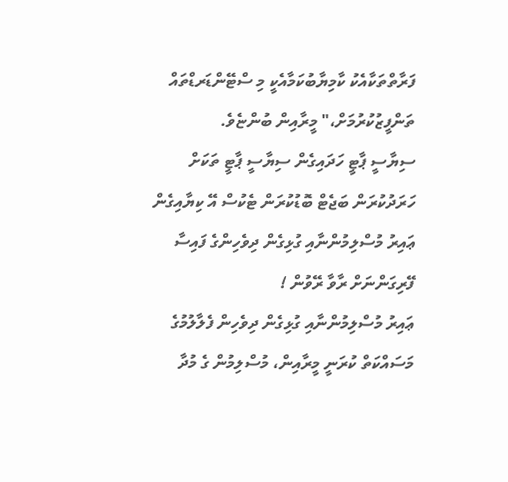ފަރާތްތަކާއެކު ކާމިޔާބުކަމާއެކީ މި ސްޓޭންޑަރޑްތައް ތަންފީޒުކުރުމަށް،" މީރާއިން ބުންޏެވެ.
ސިޔާސީ ޕާޓީ ހަދައިގެން ސިޔާސީ ޕާޓީ ތަކަށް ހަރަދުކުރަން ބަޖެޓް ބޮޑުކުރަން ޓެކުސް އޭ ކިޔާއިގެން ޢައިރު މުސްލިމުންނާއި ގުޅިގެން ދިވެހިންގެ ފައިސާ ފޭރިގަންނަށް ރާވާ ރޭވުން !
ޢައިރު މުސްލިމުންނާއި ގުޅިގެން ދިވެހިން ފެލާލުމުގެ މަސައްކަތް ކުރަނީ މީރާއިން، މުސްލިމުން ގެ މުދާ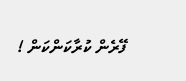ފޭރެން ކުރާކަންކަން !